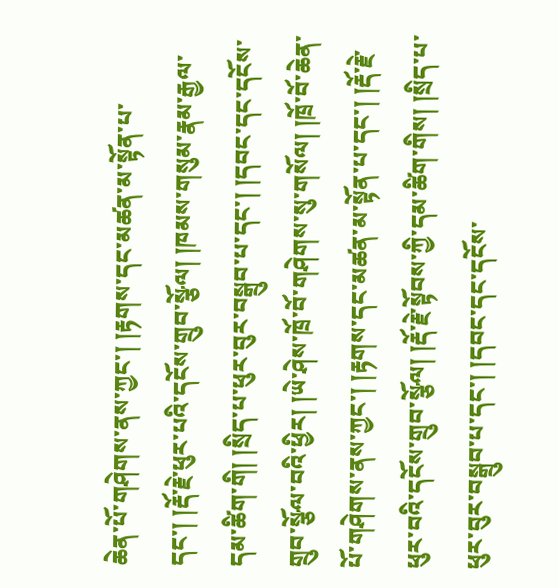ཆེན་པོ་གཤེགས་ནས་ཀྱང་། །རྟགས་དང་མཚན་མ་སྟོན་པ་དང་། །རྡོ་རྗེ་ཕུར་པའི་དངོས་གྲུབ་སྩོལ། །ཁམས་གསུམ་རྣམ་རྒྱལ་དམ་ཚིག་གི། །སྲིད་པ་ཕུར་བུར་བསྒྲུབ་པ་དང་། །དབང་དང་དངོས་གྲུབ་སྩོལ་བའི་ཕྱིར། །ཡེ་ཤེས་ཁྲོ་བོ་གཤེགས་སུ་གསོལ། །ཁྲོ་བོ་ཆེན་པོ་གཤེགས་ནས་ཀྱང་། །རྟགས་དང་མཚན་མ་སྟོན་པ་དང་། །རྡོ་རྗེ་ཕུར་བའི་དངོས་གྲུབ་སྩོལ། །རྡོ་རྗེ་སྟོབས་ཀྱི་དམ་ཚིག་གིས། །སྲིད་པ་ཕུར་བུར་བསྒྲུབ་པ་དང་། །དབང་དང་དངོས་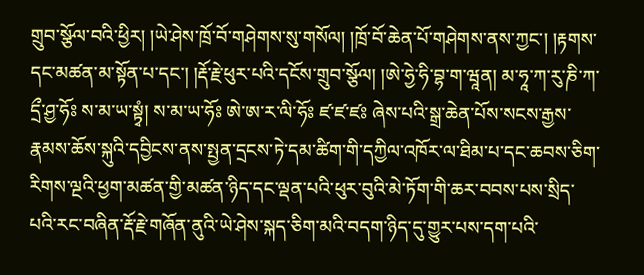གྲུབ་སྩོལ་བའི་ཕྱིར། །ཡེ་ཤེས་ཁྲོ་བོ་གཤེགས་སུ་གསོལ། །ཁྲོ་བོ་ཆེན་པོ་གཤེགས་ནས་ཀྱང་། །རྟགས་དང་མཚན་མ་སྟོན་པ་དང་། །རྡོ་རྗེ་ཕུར་པའི་དངོས་གྲུབ་སྩོལ། །ཨེ་ཧྱེ་ཧི་བྷ་ག་ཝཱན། མ་ཧཱ་ཀ་རུ་ཎི་ཀ་དྲྀ་ཤྱ་ཧོཿ ས་མ་ཡ་སྟྭཾ། ས་མ་ཡ་ཧོཿ ཨེ་ཨ་ར་ལི་ཧོཿ ཛ་ཛ་ཛཿ ཞེས་པའི་སྒྲ་ཆེན་པོས་སངས་རྒྱས་རྣམས་ཆོས་སྐུའི་དབྱིངས་ནས་སྤྱན་དྲངས་ཏེ་དམ་ཚིག་གི་དཀྱིལ་འཁོར་ལ་ཐིམ་པ་དང་ཆབས་ཅིག་རིགས་ལྔའི་ཕྱག་མཚན་གྱི་མཚན་ཉིད་དང་ལྡན་པའི་ཕུར་བུའི་མེ་ཏོག་གི་ཆར་བབས་པས་སྲིད་པའི་རང་བཞིན་རྡོ་རྗེ་གཞོན་ནུའི་ཡེ་ཤེས་སྐད་ཅིག་མའི་བདག་ཉིད་དུ་གྱུར་པས་དག་པའི་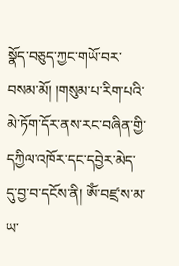སྣོད་བཅུད་ཀྱང་གཡོ་བར་བསམ་མོ། །གསུམ་པ་རིག་པའི་མེ་ཏོག་དོར་ནས་རང་བཞིན་གྱི་དཀྱིལ་འཁོར་དང་དབྱེར་མེད་དུ་བྱ་བ་དངོས་ནི། ཨོཾ་བཛྲ་ས་མ་ཡ་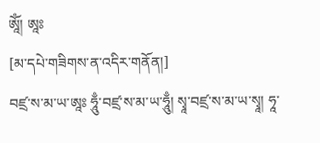ཨཱོཾ། ཨཱཿ
[མ་དཔེ་གཟིགས་ན་འདིར་གནོན།]
བཛྲ་ས་མ་ཡ་ཨཱཿ ཧཱུྃ་བཛྲ་ས་མ་ཡ་ཧཱུྃ། སྭཱ་བཛྲ་ས་མ་ཡ་སྭཱ། ཧཱ་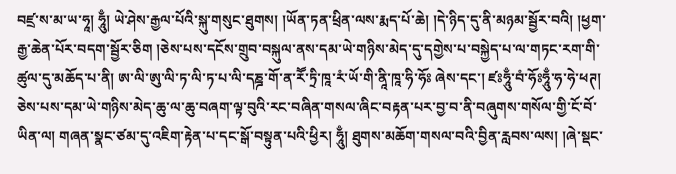བཛྲ་ས་མ་ཡ་ཧཱ། ཧཱུྃ། ཡེ་ཤེས་རྒྱལ་པོའི་སྐུ་གསུང་ཐུགས། །ཡོན་ཏན་ཕྲིན་ལས་རྨད་པོ་ཆེ། །དེ་ཉིད་དུ་ནི་མཉམ་སྦྱོར་བའི། །ཕྱག་རྒྱ་ཆེན་པོར་བདག་སྦྱོར་ཅིག །ཅེས་པས་དངོས་གྲུབ་བསྐུལ་ནས་དམ་ཡེ་གཉིས་མེད་དུ་དགྱེས་པ་བསྐྱེད་པ་ལ་གཏང་རག་གི་ཚུལ་དུ་མཆོད་པ་ནི། ཨ་ལི་ཨུ་ལི་ཏ་ལི་ཏ་པ་ལི་དཎྜ་གོ་ན་རཽ་ཏྲི་ཁཱ་རཾ་ཡོ་གི་ནཱི་ཁཱ་ཧི་ཧོཿ ཞེས་དང་། ཛཿཧཱུྃ་བཾ་ཧོཿཧཱུྃ་ཧ་ཧེ་ཕཊ། ཅེས་པས་དམ་ཡེ་གཉིས་མེད་ཆུ་ལ་ཆུ་བཞག་ལྟ་བུའི་རང་བཞིན་གསལ་ཞིང་བརྟན་པར་བྱ་བ་ནི་བཞུགས་གསོལ་གྱི་ངོ་བོ་ཡིན་ལ། གཞན་སྣང་ཙམ་དུ་འཇིག་རྟེན་པ་དང་སྒོ་བསྟུན་པའི་ཕྱིར། ཧཱུྃ། ཐུགས་མཆོག་གསལ་བའི་བྱིན་རླབས་ལས། །ཞེ་སྡང་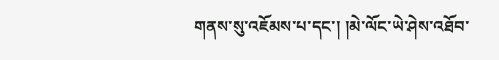གནས་སུ་འཇོམས་པ་དང་། །མེ་ལོང་ཡེ་ཤེས་འཐོབ་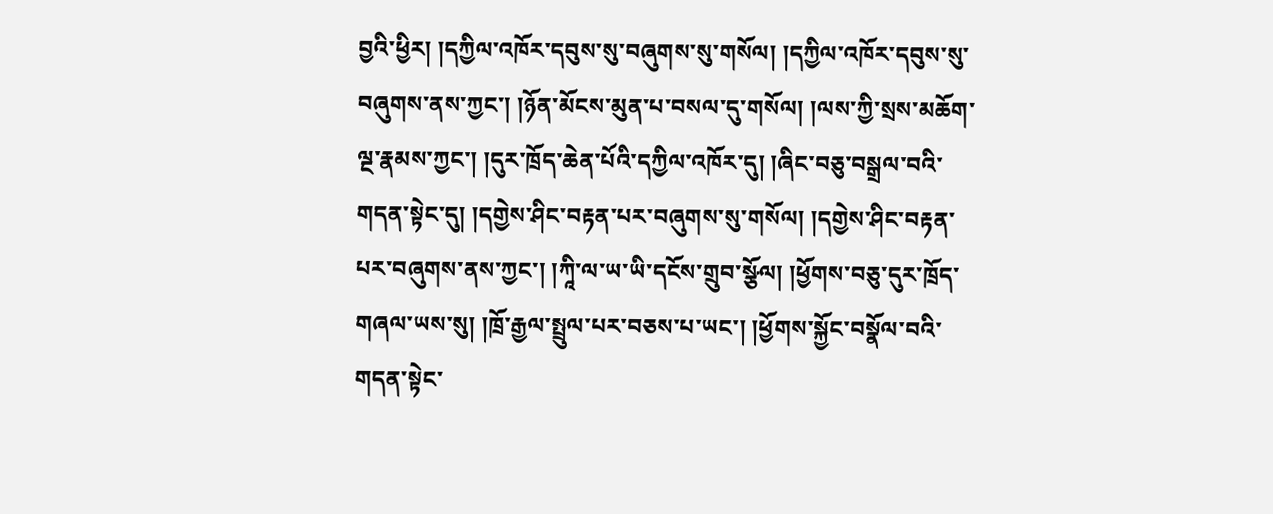བྱའི་ཕྱིར། །དཀྱིལ་འཁོར་དབུས་སུ་བཞུགས་སུ་གསོལ། །དཀྱིལ་འཁོར་དབུས་སུ་བཞུགས་ནས་ཀྱང་། །ཉོན་མོངས་མུན་པ་བསལ་དུ་གསོལ། །ལས་ཀྱི་སྲས་མཆོག་ལྔ་རྣམས་ཀྱང་། །དུར་ཁྲོད་ཆེན་པོའི་དཀྱིལ་འཁོར་དུ། །ཞིང་བཅུ་བསྒྲལ་བའི་གདན་སྟེང་དུ། །དགྱེས་ཤིང་བརྟན་པར་བཞུགས་སུ་གསོལ། །དགྱེས་ཤིང་བརྟན་པར་བཞུགས་ནས་ཀྱང་། །ཀཱི་ལ་ཡ་ཡི་དངོས་གྲུབ་སྩོལ། །ཕྱོགས་བཅུ་དུར་ཁྲོད་གཞལ་ཡས་སུ། །ཁྲོ་རྒྱལ་སྤྲུལ་པར་བཅས་པ་ཡང་། །ཕྱོགས་སྐྱོང་བསྣོལ་བའི་གདན་སྟེང་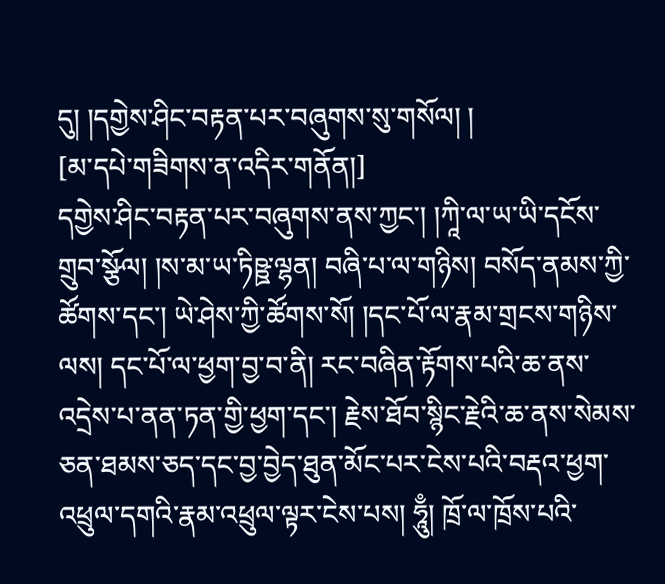དུ། །དགྱེས་ཤིང་བརྟན་པར་བཞུགས་སུ་གསོལ། །
[མ་དཔེ་གཟིགས་ན་འདིར་གནོན།]
དགྱེས་ཤིང་བརྟན་པར་བཞུགས་ནས་ཀྱང་། །ཀཱི་ལ་ཡ་ཡི་དངོས་གྲུབ་སྩོལ། །ས་མ་ཡ་ཏིཥྛ་ལྷན། བཞི་པ་ལ་གཉིས། བསོད་ནམས་ཀྱི་ཚོགས་དང་། ཡེ་ཤེས་ཀྱི་ཚོགས་སོ། །དང་པོ་ལ་རྣམ་གྲངས་གཉིས་ལས། དང་པོ་ལ་ཕྱག་བྱ་བ་ནི། རང་བཞིན་རྟོགས་པའི་ཆ་ནས་འདྲེས་པ་ནན་ཏན་གྱི་ཕྱག་དང་། རྗེས་ཐོབ་སྙིང་རྗེའི་ཆ་ནས་སེམས་ཅན་ཐམས་ཅད་དང་བྱ་བྱེད་ཐུན་མོང་པར་ངེས་པའི་བརྡའ་ཕྱག་འཕྲུལ་དགའི་རྣམ་འཕྲུལ་ལྟར་ངེས་པས། ཧཱུྃ། ཁྲོ་ལ་ཁྲོས་པའི་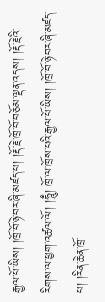རྒྱལ་པོ་ཡིས། །ཁྲོ་བོ་ཉེ་བར་ཞི་མཛད་པ། །རྡོ་རྗེ་ཁྲོ་བོ་བཅོམ་ལྡན་འདས། །རྡོ་རྗེའི་རིགས་ལ་ཕྱག་འཚལ་ལོ། །ཧཱུྃ། ཁྲོ་ལ་ཁྲོས་པའི་རྒྱལ་པོ་ཡིས། །ཁྲོ་བོ་ཉེ་བར་ཞི་མཛད་པ། །རིན་ཆེན་ཁྲོ་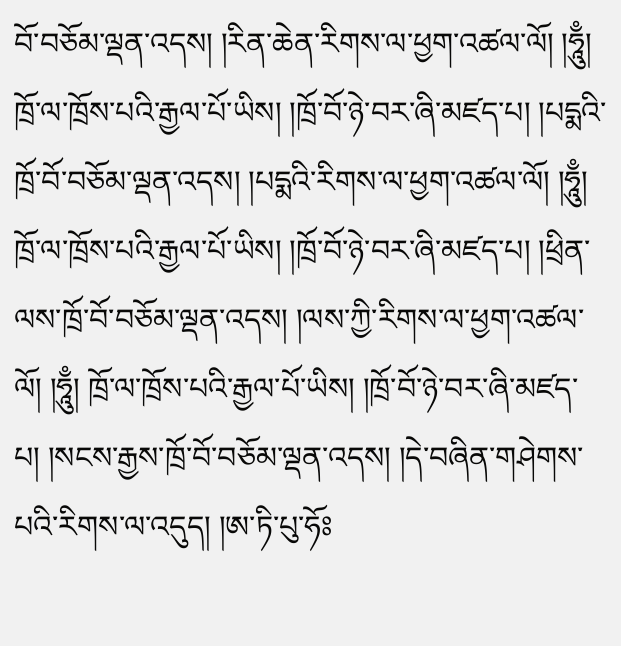བོ་བཅོམ་ལྡན་འདས། །རིན་ཆེན་རིགས་ལ་ཕྱག་འཚལ་ལོ། །ཧཱུྃ། ཁྲོ་ལ་ཁྲོས་པའི་རྒྱལ་པོ་ཡིས། །ཁྲོ་བོ་ཉེ་བར་ཞི་མཛད་པ། །པདྨའི་ཁྲོ་བོ་བཅོམ་ལྡན་འདས། །པདྨའི་རིགས་ལ་ཕྱག་འཚལ་ལོ། །ཧཱུྃ། ཁྲོ་ལ་ཁྲོས་པའི་རྒྱལ་པོ་ཡིས། །ཁྲོ་བོ་ཉེ་བར་ཞི་མཛད་པ། །ཕྲིན་ལས་ཁྲོ་བོ་བཅོམ་ལྡན་འདས། །ལས་ཀྱི་རིགས་ལ་ཕྱག་འཚལ་ལོ། །ཧཱུྃ། ཁྲོ་ལ་ཁྲོས་པའི་རྒྱལ་པོ་ཡིས། །ཁྲོ་བོ་ཉེ་བར་ཞི་མཛད་པ། །སངས་རྒྱས་ཁྲོ་བོ་བཅོམ་ལྡན་འདས། །དེ་བཞིན་གཤེགས་པའི་རིགས་ལ་འདུད། །ཨ་ཏི་པུ་ཧོཿ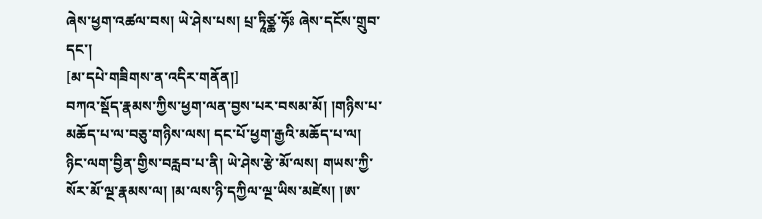ཞེས་ཕྱག་འཚལ་བས། ཡེ་ཤེས་པས། པྲ་ཏཱིཙྪ་ཧོཿ ཞེས་དངོས་གྲུབ་དང་།
[མ་དཔེ་གཟིགས་ན་འདིར་གནོན།]
བཀའ་སྡོད་རྣམས་ཀྱིས་ཕྱག་ལན་བྱས་པར་བསམ་མོ། །གཉིས་པ་མཆོད་པ་ལ་བཅུ་གཉིས་ལས། དང་པོ་ཕྱག་རྒྱའི་མཆོད་པ་ལ། ཉིང་ལག་བྱིན་གྱིས་བརླབ་པ་ནི། ཡེ་ཤེས་རྩེ་མོ་ལས། གཡས་ཀྱི་སོར་མོ་ལྔ་རྣམས་ལ། །མ་ལས་ཉི་དཀྱིལ་ལྔ་ཡིས་མཛེས། །ཨ་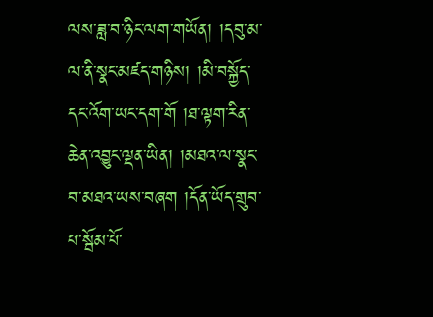ལས་ཟླ་བ་ཉིང་ལག་གཡོན། །དབུ་མ་ལ་ནི་སྣང་མཛད་གཉིས། །མི་བསྐྱོད་དང་འོག་ཡང་དག་གོ །ཐ་ལྟག་རིན་ཆེན་འབྱུང་ལྡན་ཡིན། །མཐའ་ལ་སྣང་བ་མཐའ་ཡས་བཞག །དོན་ཡོད་གྲུབ་པ་སྦོམ་པོ་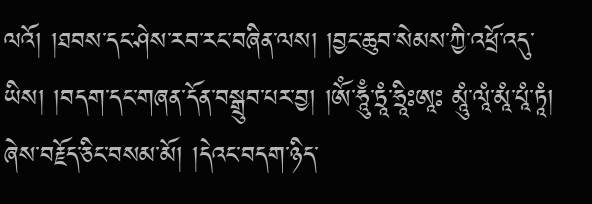ལའོ། །ཐབས་དང་ཤེས་རབ་རང་བཞིན་ལས། །བྱང་ཆུབ་སེམས་ཀྱི་འཕྲོ་འདུ་ཡིས། །བདག་དང་གཞན་དོན་བསྒྲུབ་པར་བྱ། །ཨོཾ་ཧཱུྃ་ཏྲཱཾ་ཧྲཱིཿཨཱཿ མཱུཾ་ལཱཾ་མཱཾ་པཱཾ་ཏཱཾ། ཞེས་བརྗོད་ཅིང་བསམ་མོ། །དེའང་བདག་ཉིད་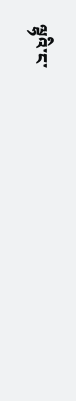ལྷའི་ང་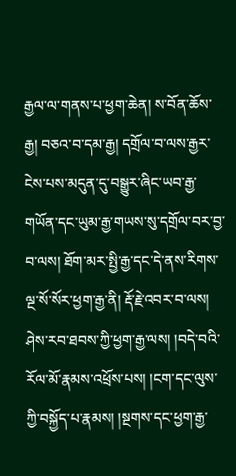རྒྱལ་ལ་གནས་པ་ཕྱག་ཆེན། ས་བོན་ཆོས་རྒྱ། བཅའ་བ་དམ་རྒྱ། དགྲོལ་བ་ལས་རྒྱར་ངེས་པས་མདུན་དུ་བསྒྱུར་ཞིང་ཡབ་རྒྱ་གཡོན་དང་ཡུམ་རྒྱ་གཡས་སུ་དགྲོལ་བར་བྱ་བ་ལས། ཐོག་མར་སྤྱི་རྒྱ་དང་དེ་ནས་རིགས་ལྔ་སོ་སོར་ཕྱག་རྒྱ་ནི། རྡོ་རྗེ་འབར་བ་ལས། ཤེས་རབ་ཐབས་ཀྱི་ཕྱག་རྒྱ་ལས། །བདེ་བའི་རོལ་མོ་རྣམས་འཕྲོས་པས། །ངག་དང་ལུས་ཀྱི་བསྐྱོད་པ་རྣམས། །སྔགས་དང་ཕྱག་རྒྱ་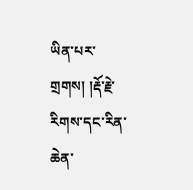ཡིན་པར་གྲགས། །རྡོ་རྗེ་རིགས་དང་རིན་ཆེན་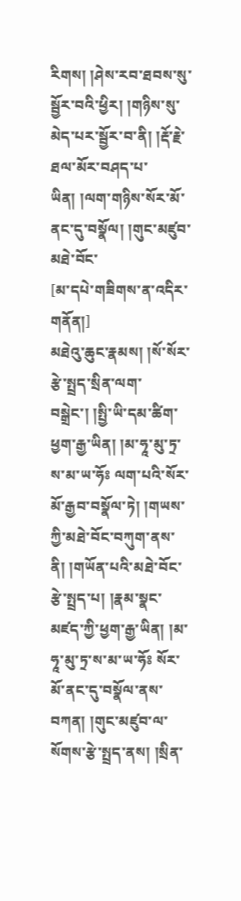རིགས། །ཤེས་རབ་ཐབས་སུ་སྦྱོར་བའི་ཕྱིར། །གཉིས་སུ་མེད་པར་སྦྱོར་བ་ནི། །རྡོ་རྗེ་ཐལ་མོར་བཤད་པ་ཡིན། །ལག་གཉིས་སོར་མོ་ནང་དུ་བསྣོལ། །གུང་མཛུབ་མཐེ་བོང་
[མ་དཔེ་གཟིགས་ན་འདིར་གནོན།]
མཐེའུ་ཆུང་རྣམས། །སོ་སོར་རྩེ་སྤྲད་སྲིན་ལག་བསྒྲེང་། །སྤྱི་ཡི་དམ་ཚིག་ཕྱག་རྒྱ་ཡིན། །མ་ཧཱ་མུ་ཏྲ་ས་མ་ཡ་ཧོཿ ལག་པའི་སོར་མོ་རྒྱབ་བསྣོལ་ཏེ། །གཡས་ཀྱི་མཐེ་བོང་བཀུག་ནས་ནི། །གཡོན་པའི་མཐེ་བོང་རྩེ་སྤྲད་པ། །རྣམ་སྣང་མཛད་ཀྱི་ཕྱག་རྒྱ་ཡིན། །མ་ཧཱ་མུ་ཏྲ་ས་མ་ཡ་ཧོཿ སོར་མོ་ནང་དུ་བསྣོལ་ནས་བཀན། །གུང་མཛུབ་ལ་སོགས་རྩེ་སྤྲད་ནས། །སྲིན་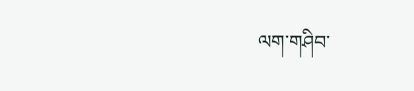ལག་གཤིབ་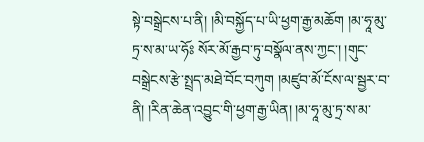སྟེ་བསྒྲེངས་པ་ནི། །མི་བསྐྱོད་པ་ཡི་ཕྱག་རྒྱ་མཆོག །མ་ཧཱ་མུ་ཏྲ་ས་མ་ཡ་ཧོཿ སོར་མོ་རྒྱབ་ཏུ་བསྣོལ་ནས་ཀྱང་། །གུང་བསྒྲེངས་རྩེ་སྤྲད་མཐེ་བོང་བཀུག །མཛུབ་མོ་ངོས་ལ་སྦྱར་བ་ནི། །རིན་ཆེན་འབྱུང་གི་ཕྱག་རྒྱ་ཡིན། །མ་ཧཱ་མུ་ཏྲ་ས་མ་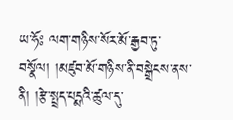ཡ་ཧོཿ ལག་གཉིས་སོར་མོ་རྒྱབ་ཏུ་བསྣོལ། །མཛུབ་མོ་གཉིས་ནི་བསྒྲེངས་ནས་ནི། །རྩེ་སྤྲད་པདྨའི་ཚུལ་དུ་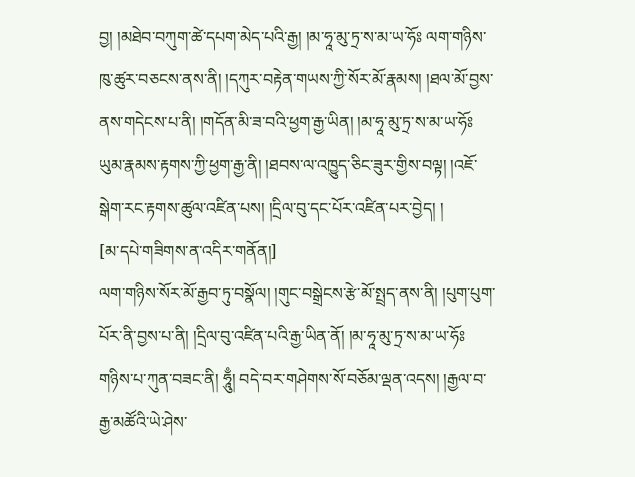བྱ། །མཐེབ་བཀུག་ཚེ་དཔག་མེད་པའི་རྒྱ། །མ་ཧཱ་མུ་ཏྲ་ས་མ་ཡ་ཧོཿ ལག་གཉིས་ཁུ་ཚུར་བཅངས་ནས་ནི། །དཀུར་བརྟེན་གཡས་ཀྱི་སོར་མོ་རྣམས། །ཐལ་མོ་བྱས་ནས་གདེངས་པ་ནི། །གདོན་མི་ཟ་བའི་ཕྱག་རྒྱ་ཡིན། །མ་ཧཱ་མུ་ཏྲ་ས་མ་ཡ་ཧོཿ ཡུམ་རྣམས་རྟགས་ཀྱི་ཕྱག་རྒྱ་ནི། །ཐབས་ལ་འཁྱུད་ཅིང་ཟུར་གྱིས་བལྟ། །འཇོ་སྒེག་རང་རྟགས་ཚུལ་འཛིན་པས། །དྲིལ་བུ་དང་པོར་འཛིན་པར་བྱེད། །
[མ་དཔེ་གཟིགས་ན་འདིར་གནོན།]
ལག་གཉིས་སོར་མོ་རྒྱབ་ཏུ་བསྣོལ། །གུང་བསྒྲེངས་རྩེ་མོ་སྤྲད་ནས་ནི། །པུག་པུག་པོར་ནི་བྱས་པ་ནི། །དྲིལ་བུ་འཛིན་པའི་རྒྱ་ཡིན་ནོ། །མ་ཧཱ་མུ་ཏྲ་ས་མ་ཡ་ཧོཿ གཉིས་པ་ཀུན་བཟང་ནི། ཧཱུྃ། བདེ་བར་གཤེགས་སོ་བཅོམ་ལྡན་འདས། །རྒྱལ་བ་རྒྱ་མཚོའི་ཡེ་ཤེས་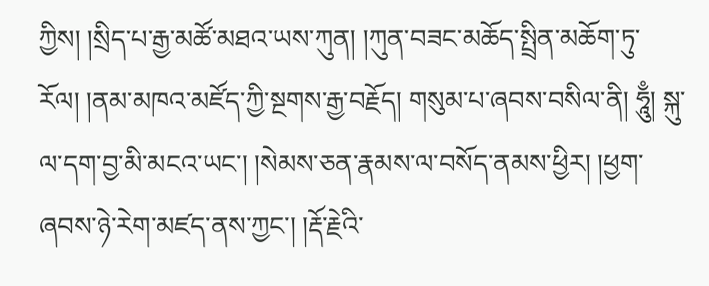ཀྱིས། །སྲིད་པ་རྒྱ་མཚོ་མཐའ་ཡས་ཀུན། །ཀུན་བཟང་མཆོད་སྤྲིན་མཆོག་ཏུ་རོལ། །ནམ་མཁའ་མཛོད་ཀྱི་སྔགས་རྒྱ་བརྗོད། གསུམ་པ་ཞབས་བསིལ་ནི། ཧཱུྃ། སྐུ་ལ་དག་བྱ་མི་མངའ་ཡང་། །སེམས་ཅན་རྣམས་ལ་བསོད་ནམས་ཕྱིར། །ཕྱག་ཞབས་ཉེ་རེག་མཛད་ནས་ཀྱང་། །རྡོ་རྗེའི་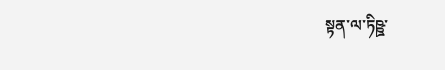སྟན་ལ་ཏིཥྛ་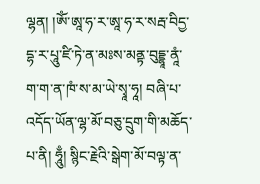ལྷན། །ཨོཾ་ཨཱ་ཧ་ར་ཨཱ་ཧ་ར་སརྦ་བིདྱ་དྷ་ར་པཱུ་ཛི་ཏེ་ན་མཿས་མནྟ་བུདྡྷཱ་ནཱཾ་ག་ག་ན་ཁཾ་ས་མ་ཡེ་སྭཱ་ཧཱ། བཞི་པ་འདོད་ཡོན་ལྷ་མོ་བཅུ་དྲུག་གི་མཆོད་པ་ནི། ཧཱུྃ། སྙིང་རྗེའི་སྒེག་མོ་བལྟ་ན་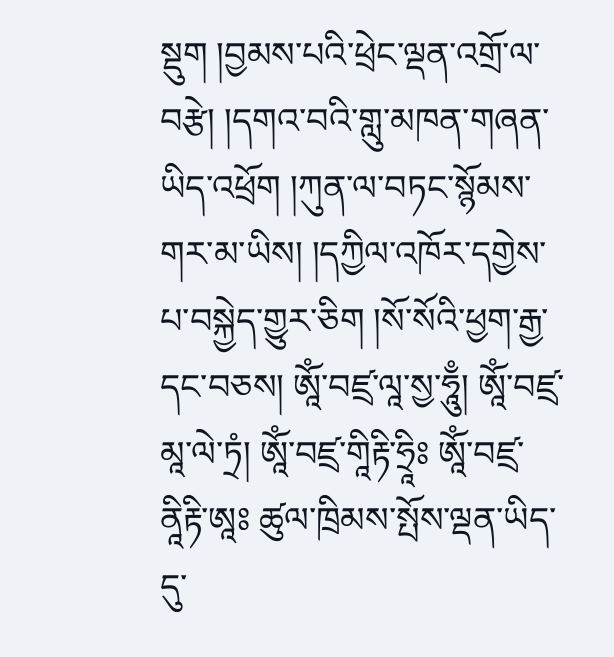སྡུག །བྱམས་པའི་ཕྲེང་ལྡན་འགྲོ་ལ་བརྩེ། །དགའ་བའི་གླུ་མཁན་གཞན་ཡིད་འཕྲོག །ཀུན་ལ་བཏང་སྙོམས་གར་མ་ཡིས། །དཀྱིལ་འཁོར་དགྱེས་པ་བསྐྱེད་གྱུར་ཅིག །སོ་སོའི་ཕྱག་རྒྱ་དང་བཅས། ཨཱོཾ་བཛྲ་ལཱ་སྱ་ཧཱུྃ། ཨཱོཾ་བཛྲ་མཱ་ལེ་ཏྲཾ། ཨཱོཾ་བཛྲ་གཱིརྟི་ཧྲཱིཿ ཨཱོཾ་བཛྲ་ནཱིརྟི་ཨཱཿ ཚུལ་ཁྲིམས་སྤོས་ལྡན་ཡིད་དུ་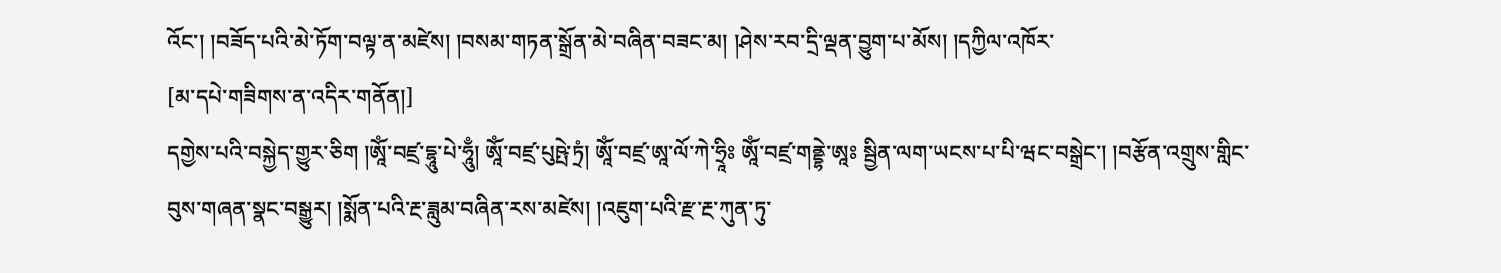འོང་། །བཟོད་པའི་མེ་ཏོག་བལྟ་ན་མཛེས། །བསམ་གཏན་སྒྲོན་མེ་བཞིན་བཟང་མ། །ཤེས་རབ་དྲི་ལྡན་བྱུག་པ་མོས། །དཀྱིལ་འཁོར་
[མ་དཔེ་གཟིགས་ན་འདིར་གནོན།]
དགྱེས་པའི་བསྐྱེད་གྱུར་ཅིག །ཨཱོཾ་བཛྲ་དྷཱུ་པེ་ཧཱུྃ། ཨཱོཾ་བཛྲ་པུཥྤེ་ཏྲཾ། ཨཱོཾ་བཛྲ་ཨཱ་ལོ་ཀེ་ཧྲཱིཿ ཨཱོཾ་བཛྲ་གནྡྷེ་ཨཱཿ སྦྱིན་ལག་ཡངས་པ་པི་ཝང་བསྒྲེང་། །བརྩོན་འགྲུས་གླིང་བུས་གཞན་སྣང་བསྒྱུར། །སྨོན་པའི་རྔ་ཟླུམ་བཞིན་རས་མཛེས། །འཇུག་པའི་རྫ་རྔ་ཀུན་ཏུ་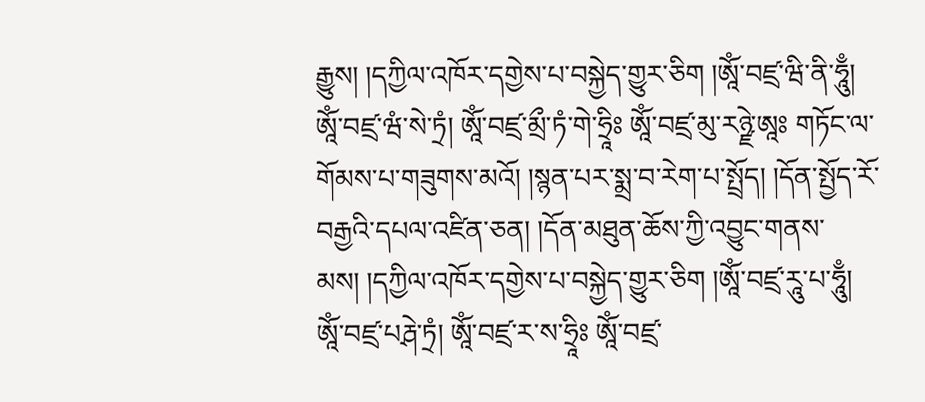རྒྱུས། །དཀྱིལ་འཁོར་དགྱེས་པ་བསྐྱེད་གྱུར་ཅིག །ཨཱོཾ་བཛྲ་ཝི་ནི་ཧཱུྃ། ཨཱོཾ་བཛྲ་ཝཾ་སེ་ཏྲཾ། ཨཱོཾ་བཛྲ་མྲྀ་ཏཾ་གེ་ཧྲཱིཿ ཨཱོཾ་བཛྲ་མུ་རཉྫེ་ཨཱཿ གཏོང་ལ་གོམས་པ་གཟུགས་མའོ། །སྙན་པར་སྨྲ་བ་རེག་པ་སྤྲོད། །དོན་སྤྱོད་རོ་བརྒྱའི་དཔལ་འཛིན་ཅན། །དོན་མཐུན་ཆོས་ཀྱི་འབྱུང་གནས་མས། །དཀྱིལ་འཁོར་དགྱེས་པ་བསྐྱེད་གྱུར་ཅིག །ཨཱོཾ་བཛྲ་རཱུ་པ་ཧཱུྃ། ཨཱོཾ་བཛྲ་པརྴེ་ཏྲཾ། ཨཱོཾ་བཛྲ་ར་ས་ཧྲཱིཿ ཨཱོཾ་བཛྲ་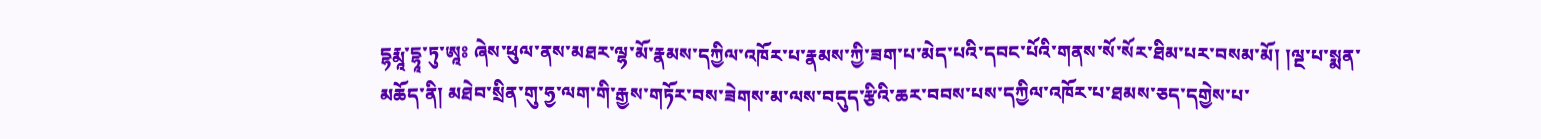དྷརྨཱ་དྷཱ་ཏུ་ཨཱཿ ཞེས་ཕུལ་ནས་མཐར་ལྷ་མོ་རྣམས་དཀྱིལ་འཁོར་པ་རྣམས་ཀྱི་ཟག་པ་མེད་པའི་དབང་པོའི་གནས་སོ་སོར་ཐིམ་པར་བསམ་མོ། །ལྔ་པ་སྨན་མཆོད་ནི། མཐེབ་སྲིན་གུ་ཧྱ་ལག་གི་རྒྱས་གཏོར་བས་ཟེགས་མ་ལས་བདུད་རྩིའི་ཆར་བབས་པས་དཀྱིལ་འཁོར་པ་ཐམས་ཅད་དགྱེས་པ་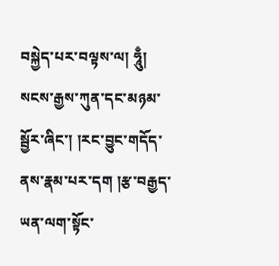བསྐྱེད་པར་བལྟས་ལ། ཧཱུྃ། སངས་རྒྱས་ཀུན་དང་མཉམ་སྦྱོར་ཞིང་། །རང་བྱུང་གདོད་ནས་རྣམ་པར་དག །རྩ་བརྒྱད་ཡན་ལག་སྟོང་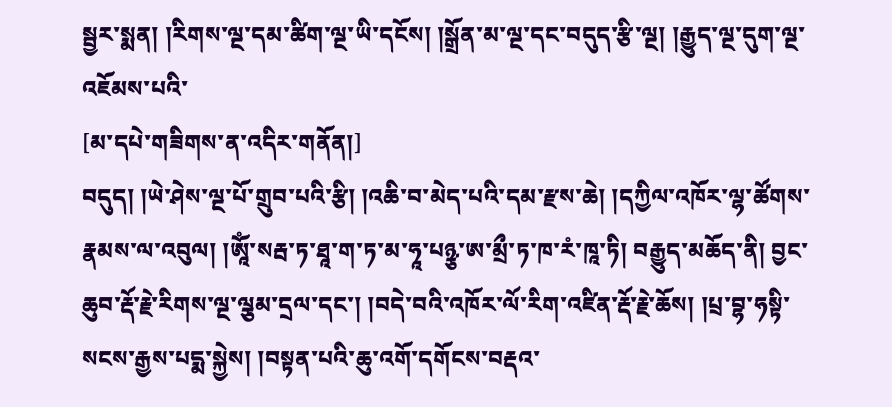སྦྱར་སྨན། །རིགས་ལྔ་དམ་ཚིག་ལྔ་ཡི་དངོས། །སྒྲོན་མ་ལྔ་དང་བདུད་རྩི་ལྔ། །རྒྱུད་ལྔ་དུག་ལྔ་འཇོམས་པའི་
[མ་དཔེ་གཟིགས་ན་འདིར་གནོན།]
བདུད། །ཡེ་ཤེས་ལྔ་པོ་གྲུབ་པའི་རྩི། །འཆི་བ་མེད་པའི་དམ་རྫས་ཆེ། །དཀྱིལ་འཁོར་ལྷ་ཚོགས་རྣམས་ལ་འབུལ། །ཨཱོཾ་སརྦ་ཏ་ཐཱ་ག་ཏ་མ་ཧཱ་པཉྩ་ཨ་མྲྀ་ཏ་ཁ་རཾ་ཁཱ་ཏི། བརྒྱུད་མཆོད་ནི། བྱང་ཆུབ་རྡོ་རྗེ་རིགས་ལྔ་ལྕམ་དྲལ་དང་། །བདེ་བའི་འཁོར་ལོ་རིག་འཛིན་རྡོ་རྗེ་ཆོས། །པྲ་བྷ་ཧསྟི་སངས་རྒྱས་པདྨ་སྐྱེས། །བསྟན་པའི་ཆུ་འགོ་དགོངས་བརྡའ་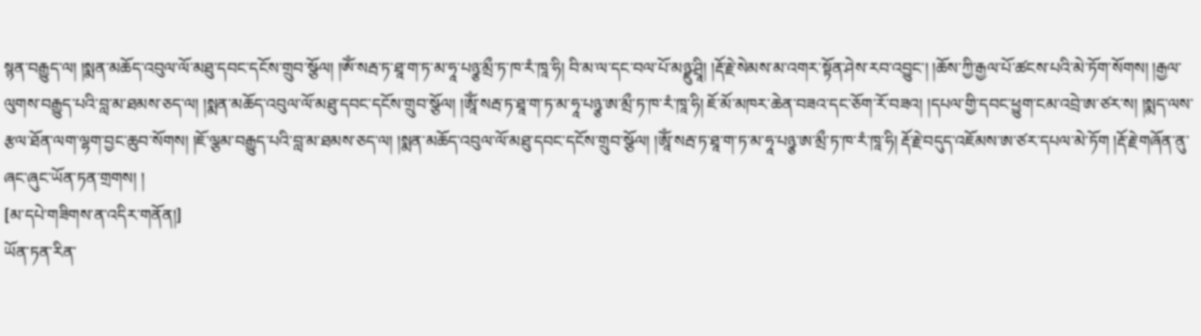སྙན་བརྒྱུད་ལ། །སྨན་མཆོད་འབུལ་ལོ་མཐུ་དབང་དངོས་གྲུབ་སྩོལ། །ཨོཾ་སརྦ་ཏ་ཐཱ་ག་ཏ་མ་ཧཱ་པཉྩ་མྲྀ་ཏ་ཁ་རཾ་ཁཱ་ཧི། བི་མ་ལ་དང་བལ་པོ་མཉྫུ་ཤྲཱི། །རྡོ་རྗེ་སེམས་མ་འགར་སྟོན་ཤེས་རབ་འབྱུང་། །ཆོས་ཀྱི་རྒྱལ་པོ་ཚངས་པའི་མེ་ཏོག་སོགས། །རྒྱལ་ལུགས་བརྒྱུད་པའི་བླ་མ་ཐམས་ཅད་ལ། །སྨན་མཆོད་འབུལ་ལོ་མཐུ་དབང་དངོས་གྲུབ་སྩོལ། །ཨཱོཾ་སརྦ་ཏ་ཐཱ་ག་ཏ་མ་ཧཱ་པཉྩ་ཨ་མྲྀ་ཏ་ཁ་རཾ་ཁཱ་ཧི། ཇོ་མོ་མཁར་ཆེན་བཟའ་དང་ཅོག་རོ་བཟའ། །དཔལ་གྱི་དབང་ཕྱུག་ངམ་འབྲེ་ཨ་ཙར་ས། །སྨད་ལས་རྩལ་ཐོན་ལག་ལྷག་བྱང་ཆུབ་སོགས། །ཇོ་ལྕམ་བརྒྱུད་པའི་བླ་མ་ཐམས་ཅད་ལ། །སྨན་མཆོད་འབུལ་ལོ་མཐུ་དབང་དངོས་གྲུབ་སྩོལ། །ཨཱོཾ་སརྦ་ཏ་ཐཱ་ག་ཏ་མ་ཧཱ་པཉྩ་ཨ་མྲྀ་ཏ་ཁ་རཾ་ཁཱ་ཧི། རྡོ་རྗེ་བདུད་འཇོམས་ཨ་ཙར་དཔལ་མེ་ཏོག །རྡོ་རྗེ་གཞོན་ནུ་ཞང་ཞུང་ཡོན་ཏན་གྲགས། །
[མ་དཔེ་གཟིགས་ན་འདིར་གནོན།]
ཡོན་ཏན་རིན་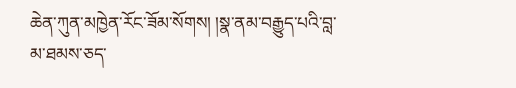ཆེན་ཀུན་མཁྱེན་རོང་ཟོམ་སོགས། །སྣ་ནམ་བརྒྱུད་པའི་བླ་མ་ཐམས་ཅད་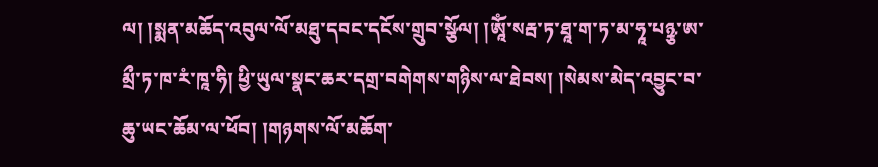ལ། །སྨན་མཆོད་འབུལ་ལོ་མཐུ་དབང་དངོས་གྲུབ་སྩོལ། །ཨཱོཾ་སརྦ་ཏ་ཐཱ་ག་ཏ་མ་ཧཱ་པཉྩ་ཨ་མྲྀ་ཏ་ཁ་རཾ་ཁཱ་ཧི། ཕྱི་ཡུལ་སྣང་ཆར་དགྲ་བགེགས་གཉིས་ལ་ཐེབས། །སེམས་མེད་འབྱུང་བ་ཆུ་ཡང་ཆོམ་ལ་ཕོབ། །གཉགས་ལོ་མཆོག་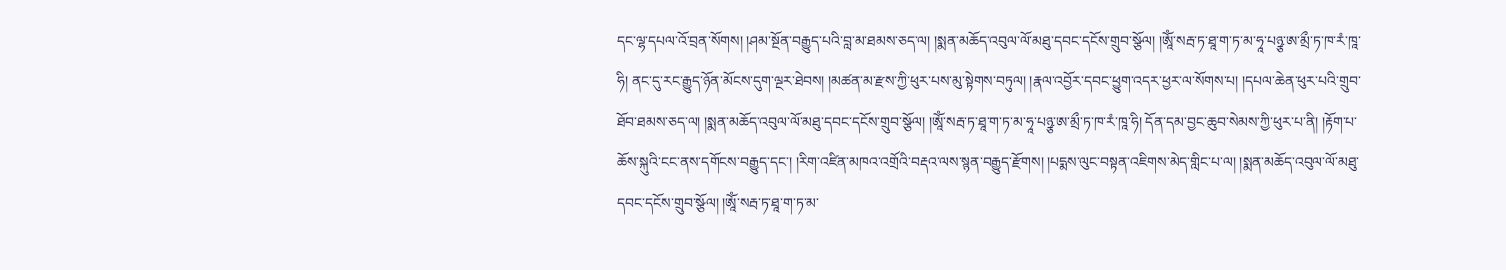དང་ལྷ་དཔལ་འོ་བྲན་སོགས། །ཤམ་སྔོན་བརྒྱུད་པའི་བླ་མ་ཐམས་ཅད་ལ། །སྨན་མཆོད་འབུལ་ལོ་མཐུ་དབང་དངོས་གྲུབ་སྩོལ། །ཨཱོཾ་སརྦ་ཏ་ཐཱ་ག་ཏ་མ་ཧཱ་པཉྩ་ཨ་མྲྀ་ཏ་ཁ་རཾ་ཁཱ་ཧི། ནང་དུ་རང་རྒྱུད་ཉོན་མོངས་དུག་ལྔར་ཐེབས། །མཚན་མ་རྫས་ཀྱི་ཕུར་པས་མུ་སྟེགས་བཏུལ། །རྣལ་འབྱོར་དབང་ཕྱུག་འདར་ཕྱར་ལ་སོགས་པ། །དཔལ་ཆེན་ཕུར་པའི་གྲུབ་ཐོབ་ཐམས་ཅད་ལ། །སྨན་མཆོད་འབུལ་ལོ་མཐུ་དབང་དངོས་གྲུབ་སྩོལ། །ཨཱོཾ་སརྦ་ཏ་ཐཱ་ག་ཏ་མ་ཧཱ་པཉྩ་ཨ་མྲྀ་ཏ་ཁ་རཾ་ཁཱ་ཧི། དོན་དམ་བྱང་ཆུབ་སེམས་ཀྱི་ཕུར་པ་ནི། །རྟོག་པ་ཆོས་སྐུའི་ངང་ནས་དགོངས་བརྒྱུད་དང་། །རིག་འཛིན་མཁའ་འགྲོའི་བརྡའ་ལས་སྙན་བརྒྱུད་རྫོགས། །པདྨས་ལུང་བསྟན་འཇིགས་མེད་གླིང་པ་ལ། །སྨན་མཆོད་འབུལ་ལོ་མཐུ་དབང་དངོས་གྲུབ་སྩོལ། །ཨཱོཾ་སརྦ་ཏ་ཐཱ་ག་ཏ་མ་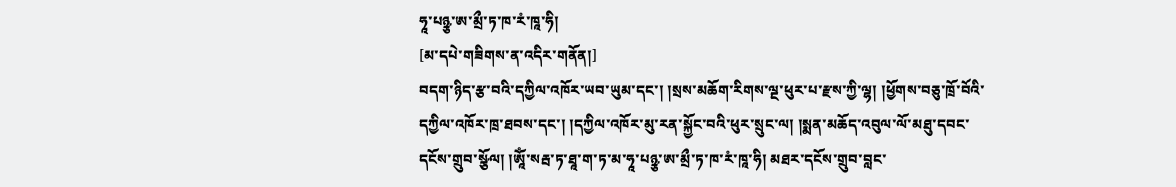ཧཱ་པཉྩ་ཨ་མྲྀ་ཏ་ཁ་རཾ་ཁཱ་ཧི།
[མ་དཔེ་གཟིགས་ན་འདིར་གནོན།]
བདག་ཉིད་རྩ་བའི་དཀྱིལ་འཁོར་ཡབ་ཡུམ་དང་། །སྲས་མཆོག་རིགས་ལྔ་ཕུར་པ་རྫས་ཀྱི་ལྷ། །ཕྱོགས་བཅུ་ཁྲོ་བོའི་དཀྱིལ་འཁོར་ཁྲ་ཐབས་དང་། །དཀྱིལ་འཁོར་མུ་རན་སྐྱོང་བའི་ཕུར་སྲུང་ལ། །སྨན་མཆོད་འབུལ་ལོ་མཐུ་དབང་དངོས་གྲུབ་སྩོལ། །ཨཱོཾ་སརྦ་ཏ་ཐཱ་ག་ཏ་མ་ཧཱ་པཉྩ་ཨ་མྲྀ་ཏ་ཁ་རཾ་ཁཱ་ཧི། མཐར་དངོས་གྲུབ་བླང་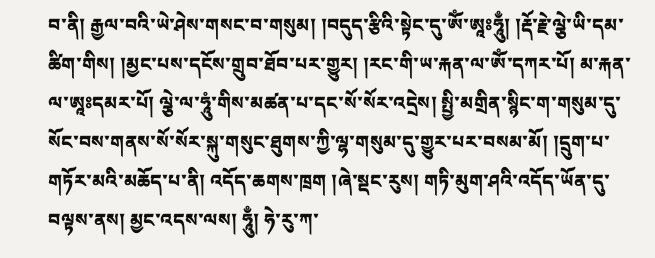བ་ནི། རྒྱལ་བའི་ཡེ་ཤེས་གསང་བ་གསུམ། །བདུད་རྩིའི་སྟེང་དུ་ཨོཾ་ཨཱཿཧཱུྃ། །རྡོ་རྗེ་ལྕེ་ཡི་དམ་ཚིག་གིས། །མྱང་པས་དངོས་གྲུབ་ཐོབ་པར་གྱུར། །རང་གི་ཡ་རྐན་ལ་ཨོཾ་དཀར་པོ། མ་རྐན་ལ་ཨཱཿདམར་པོ། ལྕེ་ལ་ཧཱུཾ་གིས་མཚན་པ་དང་སོ་སོར་འདྲེས། སྤྱི་མགྲིན་སྙིང་ག་གསུམ་དུ་སོང་བས་གནས་སོ་སོར་སྐུ་གསུང་ཐུགས་ཀྱི་ལྷ་གསུམ་དུ་གྱུར་པར་བསམ་མོ། །དྲུག་པ་གཏོར་མའི་མཆོད་པ་ནི། འདོད་ཆགས་ཁྲག །ཞེ་སྡང་རུས། གཏི་མུག་ཤའི་འདོད་ཡོན་དུ་བལྟས་ནས། མྱང་འདས་ལས། ཧཱུྃ། ཧེ་རུ་ཀ་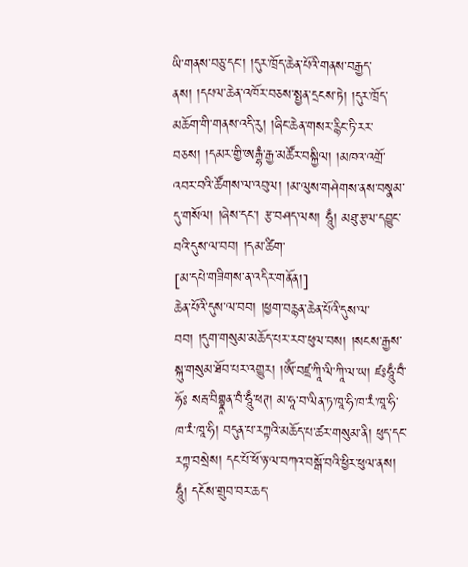ཡི་གནས་བཅུ་དང་། །དུར་ཁྲོད་ཆེན་པོའི་གནས་བརྒྱད་ནས། །དཔལ་ཆེན་འཁོར་བཅས་སྤྱན་དྲངས་ཏེ། །དུར་ཁྲོད་མཆོག་གི་གནས་འདི་རུ། །ཞིང་ཆེན་གསར་རྙིང་ཏི་རར་བཅས། །དམར་གྱི་ཨརྒྷཾ་རྒྱ་མཚོར་བསྐྱིལ། །མཁའ་འགྲོ་འབར་བའི་ཚོགས་ལ་འབུལ། །མ་ལུས་གཤེགས་ནས་བསྣམ་དུ་གསོལ། །ཞེས་དང་། རྩ་བཤད་ལས། ཧཱུྃ། མཐུ་རྩལ་དབྱུང་བའི་དུས་ལ་བབ། །དམ་ཚིག་
[མ་དཔེ་གཟིགས་ན་འདིར་གནོན།]
ཆེན་པོའི་དུས་ལ་བབ། །ཕྱག་བརྙན་ཆེན་པོའི་དུས་ལ་བབ། །དུག་གསུམ་མཆོད་པར་རབ་ཕུལ་བས། །སངས་རྒྱས་སྐུ་གསུམ་ཐོབ་པར་འགྱུར། །ཨོཾ་བཛྲ་ཀཱི་ལི་ཀཱི་ལ་ཡ། ཛཿཧཱུྃ་བྃ་ཧོཿ སརྦ་བིགྷྣཱན་བཾ་ཧཱུྃ་ཕཊ། མ་ཧཱ་བ་ལིན་ཏ་ཁཱ་ཧི་ཁ་རཾ་ཁཱ་ཧི་ཁ་རཾ་ཁཱ་ཧི། བདུན་པ་རཀྟའི་མཆོད་པ་ཚར་གསུམ་ནི། ཕུད་དང་རཀྟ་བསྲེས། དང་པོ་ཕོ་ཉ་ལ་བཀའ་བསྒོ་བའི་ཕྱིར་ཕུལ་ནས། ཧཱུྃ། དངོས་གྲུབ་བར་ཆད་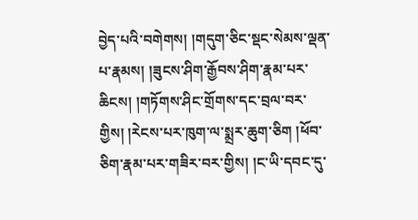བྱེད་པའི་བགེགས། །གདུག་ཅིང་སྡང་སེམས་ལྡན་པ་རྣམས། །ཟུངས་ཤིག་རྒྱོབས་ཤིག་རྣམ་པར་ཆིངས། །གཏོགས་ཤིང་གྲོགས་དང་བྲལ་བར་གྱིས། །རེངས་པར་ཁུག་ལ་སྨྲར་ཆུག་ཅིག །ཕོབ་ཅིག་རྣམ་པར་གཟིར་བར་གྱིས། །ང་ཡི་དབང་དུ་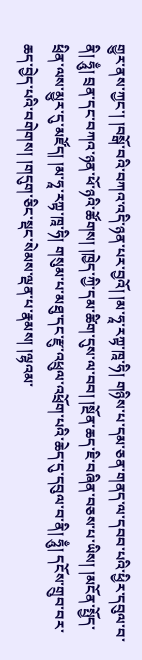གྱུར་ནས་ཀྱང་། །བསྒོ་བའི་བཀའ་འདི་ཉན་པར་བྱའོ། །མ་ཧཱ་རཀྟ་ཁཱ་ཧི། གཉིས་པ་དམ་ཅན་གནད་ལ་དབབ་པའི་ཕྱིར་དབུལ་བ་ནི། ཧཱུྃ། བྲན་དང་བཀའ་ཉན་ཕོ་ཉའི་ཚོགས། །ཁྱེད་ཀྱི་དམ་ཚིག་དུས་ལ་བབ། །སྔོན་ཆད་ཇི་བཞིན་བཅས་པ་ཡིས། །མངོན་སྤྱོད་ཕྲིན་ལས་མྱུར་དུ་མཛོད། །མ་ཧཱ་རཀྟ་ཁཱ་ཧི། གསུམ་པ་མཐུ་དང་རྫུ་འཕྲུལ་འཕྲོག་པའི་ཆེད་དུ་དབུལ་བ་ནི། ཧཱུྃ། དངོས་གྲུབ་བར་ཆད་བྱེད་པའི་བགེགས། །གདུག་ཅིང་སྡང་སེམས་ལྡན་པ་རྣམས། །ལྷའམ་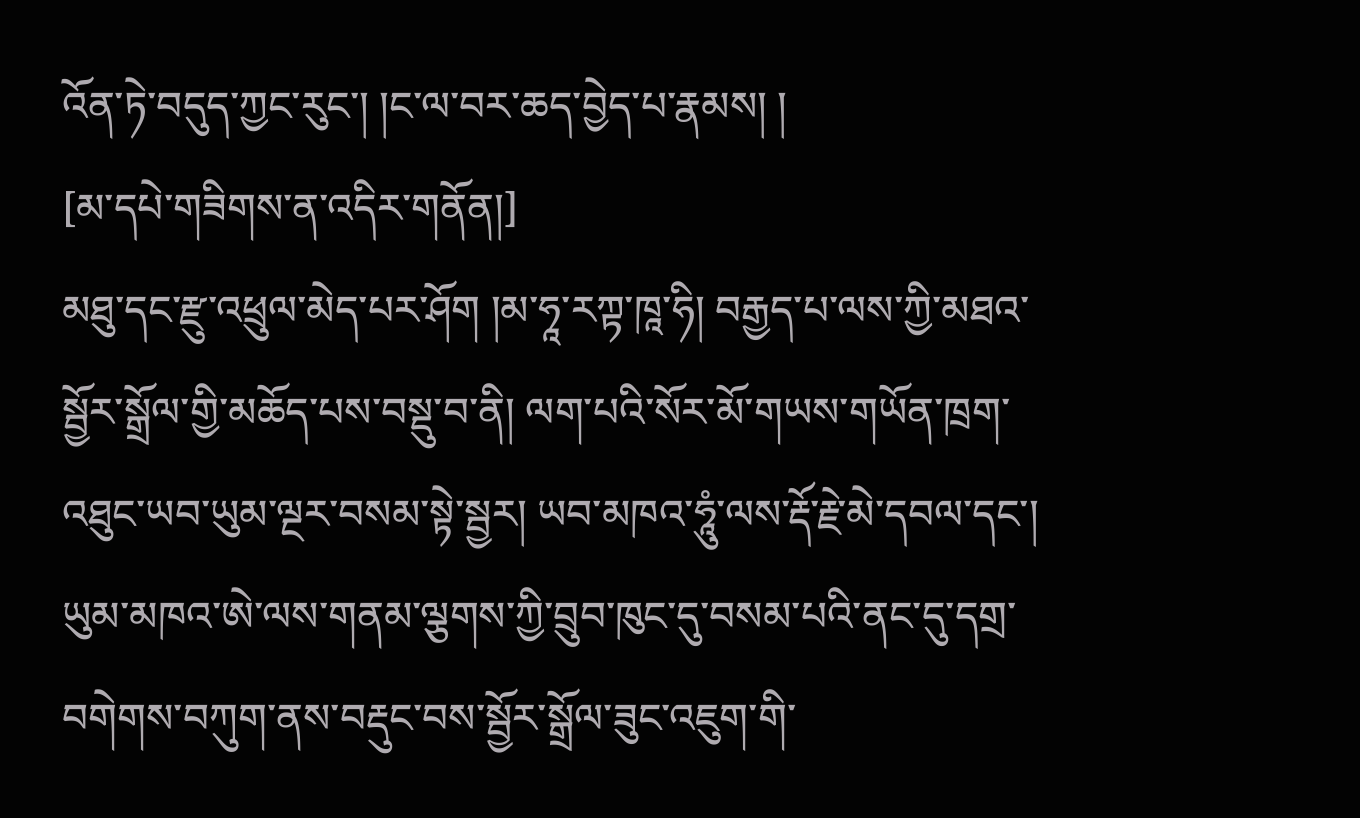འོན་ཏེ་བདུད་ཀྱང་རུང་། །ང་ལ་བར་ཆད་བྱེད་པ་རྣམས། །
[མ་དཔེ་གཟིགས་ན་འདིར་གནོན།]
མཐུ་དང་རྫུ་འཕྲུལ་མེད་པར་ཤོག །མ་ཧཱ་རཀྟ་ཁཱ་ཧི། བརྒྱད་པ་ལས་ཀྱི་མཐའ་སྦྱོར་སྒྲོལ་གྱི་མཆོད་པས་བསྡུ་བ་ནི། ལག་པའི་སོར་མོ་གཡས་གཡོན་ཁྲག་འཐུང་ཡབ་ཡུམ་ལྔར་བསམ་སྟེ་སྦྱར། ཡབ་མཁའ་ཧཱུཾ་ལས་རྡོ་རྗེ་མེ་དབལ་དང་། ཡུམ་མཁའ་ཨེ་ལས་གནམ་ལྕགས་ཀྱི་བྲུབ་ཁུང་དུ་བསམ་པའི་ནང་དུ་དགྲ་བགེགས་བཀུག་ནས་བརྡུང་བས་སྦྱོར་སྒྲོལ་ཟུང་འཇུག་གི་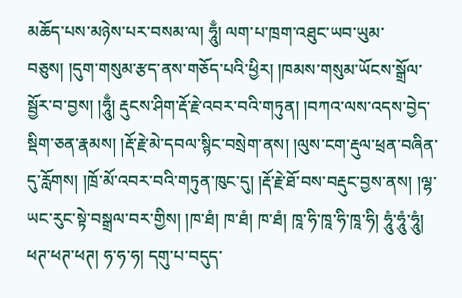མཆོད་པས་མཉེས་པར་བསམ་ལ། ཧཱུྃ། ལག་པ་ཁྲག་འཐུང་ཡབ་ཡུམ་བཅུས། །དུག་གསུམ་རྩད་ནས་གཅོད་པའི་ཕྱིར། །ཁམས་གསུམ་ཡོངས་སྒྲོལ་སྦྱོར་བ་བྱས། །ཧཱུྃ། རྡུངས་ཤིག་རྡོ་རྗེ་འབར་བའི་གཏུན། །བཀའ་ལས་འདས་བྱེད་སྡིག་ཅན་རྣམས། །རྡོ་རྗེ་མེ་དབལ་སྙིང་བསྲེག་ནས། །ལུས་ངག་རྡུལ་ཕྲན་བཞིན་དུ་རློགས། །ཁྲོ་མོ་འབར་བའི་གཏུན་ཁུང་དུ། །རྡོ་རྗེ་ཐོ་བས་བརྡུང་བྱས་ནས། །ལྷ་ཡང་རུང་སྟེ་བསྒྲལ་བར་གྱིས། །ཁ་ཐཾ། ཁ་ཐཾ། ཁ་ཐཾ། ཁཱ་ཧི་ཁཱ་ཧི་ཁཱ་ཧི། ཧཱུཾ་ཧཱུཾ་ཧཱུཾ། ཕཊ་ཕཊ་ཕཊ། ཧ་ཧ་ཧ། དགུ་པ་བདུད་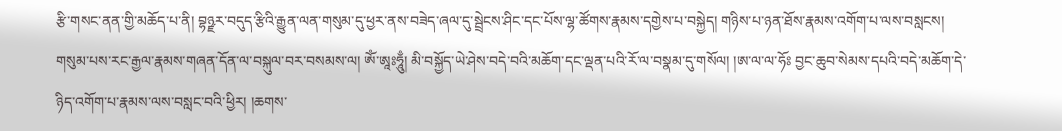རྩི་གསང་ནན་གྱི་མཆོད་པ་ནི། བྷཉྫར་བདུད་རྩིའི་རྒྱུན་ལན་གསུམ་དུ་ཕྱར་ནས་བཟེད་ཞལ་དུ་སྦྲེངས་ཤིང་དང་པོས་ལྷ་ཚོགས་རྣམས་དགྱེས་པ་བསྐྱེད། གཉིས་པ་ཉན་ཐོས་རྣམས་འགོག་པ་ལས་བསླངས། གསུམ་པས་རང་རྒྱལ་རྣམས་གཞན་དོན་ལ་བསྐུལ་བར་བསམས་ལ། ཨོཾ་ཨཱཿཧཱུྃ། མི་བསྐྱོད་ཡེ་ཤེས་བདེ་བའི་མཆོག་དང་ལྡན་པའི་རོ་ལ་བསྣམ་དུ་གསོལ། །ཨ་ལ་ལ་ཧོཿ བྱང་ཆུབ་སེམས་དཔའི་བདེ་མཆོག་དེ་ཉིད་འགོག་པ་རྣམས་ལས་བསླང་བའི་ཕྱིར། །ཆགས་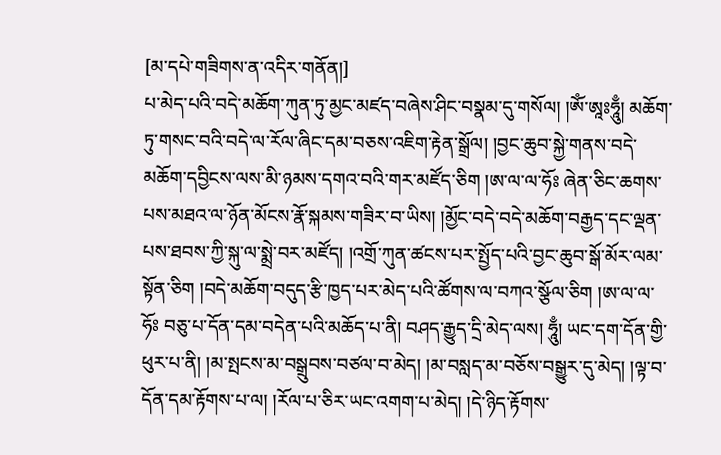[མ་དཔེ་གཟིགས་ན་འདིར་གནོན།]
པ་མེད་པའི་བདེ་མཆོག་ཀུན་ཏུ་མྱང་མཛད་བཞེས་ཤིང་བསྣམ་དུ་གསོལ། །ཨོཾ་ཨཱཿཧཱུྃ། མཆོག་ཏུ་གསང་བའི་བདེ་ལ་རོལ་ཞིང་དམ་བཅས་འཇིག་རྟེན་སྒྲོལ། །བྱང་ཆུབ་སྐྱེ་གནས་བདེ་མཆོག་དབྱིངས་ལས་མི་ཉམས་དགའ་བའི་གར་མཛོད་ཅིག །ཨ་ལ་ལ་ཧོཿ ཞེན་ཅིང་ཆགས་པས་མཐའ་ལ་ཉོན་མོངས་རྣོ་སྐམས་གཟིར་བ་ཡིས། །མྱོང་བདེ་བདེ་མཆོག་བརྒྱད་དང་ལྡན་པས་ཐབས་ཀྱི་སྐུ་ལ་སྨྲེ་བར་མཛོད། །འགྲོ་ཀུན་ཚངས་པར་སྤྱོད་པའི་བྱང་ཆུབ་སྒོ་མོར་ལམ་སྟོན་ཅིག །བདེ་མཆོག་བདུད་རྩི་ཁྱད་པར་མེད་པའི་ཚོགས་ལ་བཀའ་སྩོལ་ཅིག །ཨ་ལ་ལ་ཧོཿ བཅུ་པ་དོན་དམ་བདེན་པའི་མཆོད་པ་ནི། བཤད་རྒྱུད་དྲི་མེད་ལས། ཧཱུྃ། ཡང་དག་དོན་གྱི་ཕུར་པ་ནི། །མ་སྤངས་མ་བསྒྲུབས་བཙལ་བ་མེད། །མ་བསླད་མ་བཅོས་བསྒྱུར་དུ་མེད། །ལྟ་བ་དོན་དམ་རྟོགས་པ་ལ། །རོལ་པ་ཅིར་ཡང་འགག་པ་མེད། །དེ་ཉིད་རྟོགས་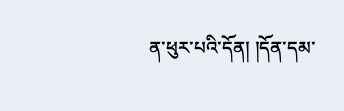ན་ཕུར་པའི་དོན། །དོན་དམ་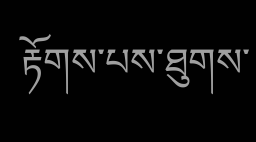རྟོགས་པས་ཐུགས་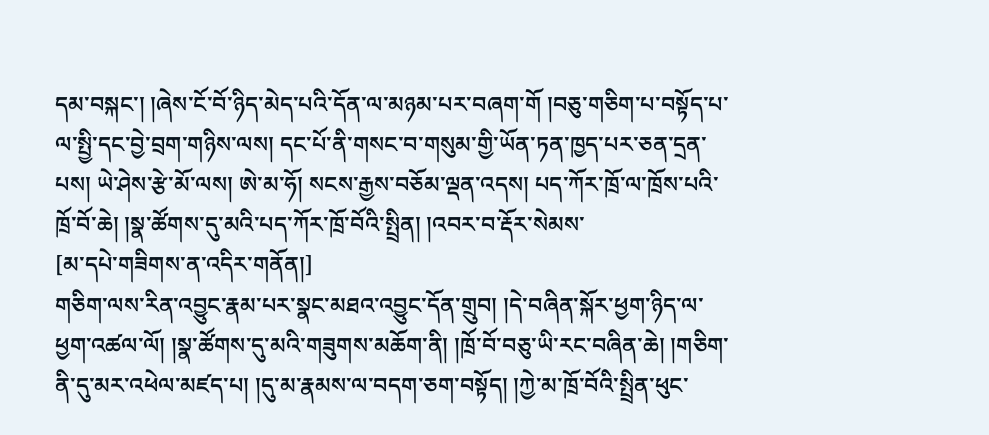དམ་བསྐང་། །ཞེས་ངོ་བོ་ཉིད་མེད་པའི་དོན་ལ་མཉམ་པར་བཞག་གོ །བཅུ་གཅིག་པ་བསྟོད་པ་ལ་སྤྱི་དང་བྱེ་བྲག་གཉིས་ལས། དང་པོ་ནི་གསང་བ་གསུམ་གྱི་ཡོན་ཏན་ཁྱད་པར་ཅན་དྲན་པས། ཡེ་ཤེས་རྩེ་མོ་ལས། ཨེ་མ་ཧོ། སངས་རྒྱས་བཅོམ་ལྡན་འདས། པད་ཀོར་ཁྲོ་ལ་ཁྲོས་པའི་ཁྲོ་བོ་ཆེ། །སྣ་ཚོགས་དུ་མའི་པད་ཀོར་ཁྲོ་བོའི་སྤྲིན། །འབར་བ་རྡོར་སེམས་
[མ་དཔེ་གཟིགས་ན་འདིར་གནོན།]
གཅིག་ལས་རིན་འབྱུང་རྣམ་པར་སྣང་མཐའ་འབྱུང་དོན་གྲུབ། །དེ་བཞིན་སྐོར་ཕྱག་ཉིད་ལ་ཕྱག་འཚལ་ལོ། །སྣ་ཚོགས་དུ་མའི་གཟུགས་མཆོག་ནི། །ཁྲོ་བོ་བཅུ་ཡི་རང་བཞིན་ཆེ། །གཅིག་ནི་དུ་མར་འཕེལ་མཛད་པ། །དུ་མ་རྣམས་ལ་བདག་ཅག་བསྟོད། །ཀྱེ་མ་ཁྲོ་བོའི་སྤྲིན་ཕུང་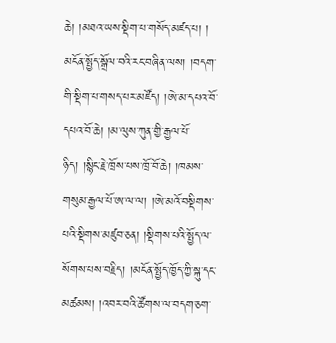ཆེ། །མཐའ་ཡས་སྡིག་པ་གསོད་མཛད་པ། ། མངོན་སྤྱོད་སྒྲོལ་བའི་རང་བཞིན་ལས། །བདག་གི་སྡིག་པ་གསད་པར་མཛོད། །ཨེ་མ་དཔའ་བོ་དཔའ་བོ་ཆེ། །མ་ལུས་ཀུན་གྱི་རྒྱལ་པོ་ཉིད། །སྙིང་རྗེ་ཁྲོས་པས་ཁྲོ་བོ་ཆེ། །ཁམས་གསུམ་རྒྱལ་པོ་ཨ་ལ་ལ། །ཨེ་མའོ་བསྡིགས་པའི་སྡིགས་མཛུབ་ཅན། །སྡིགས་པའི་སྤྱོད་ལ་སོགས་པས་བརྗིད། །མངོན་སྤྱོད་ཁྱོད་ཀྱི་སྐུ་དང་མཚམས། །འབར་བའི་ཚོགས་ལ་བདག་ཅག་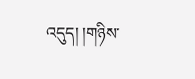འདུད། །གཉིས་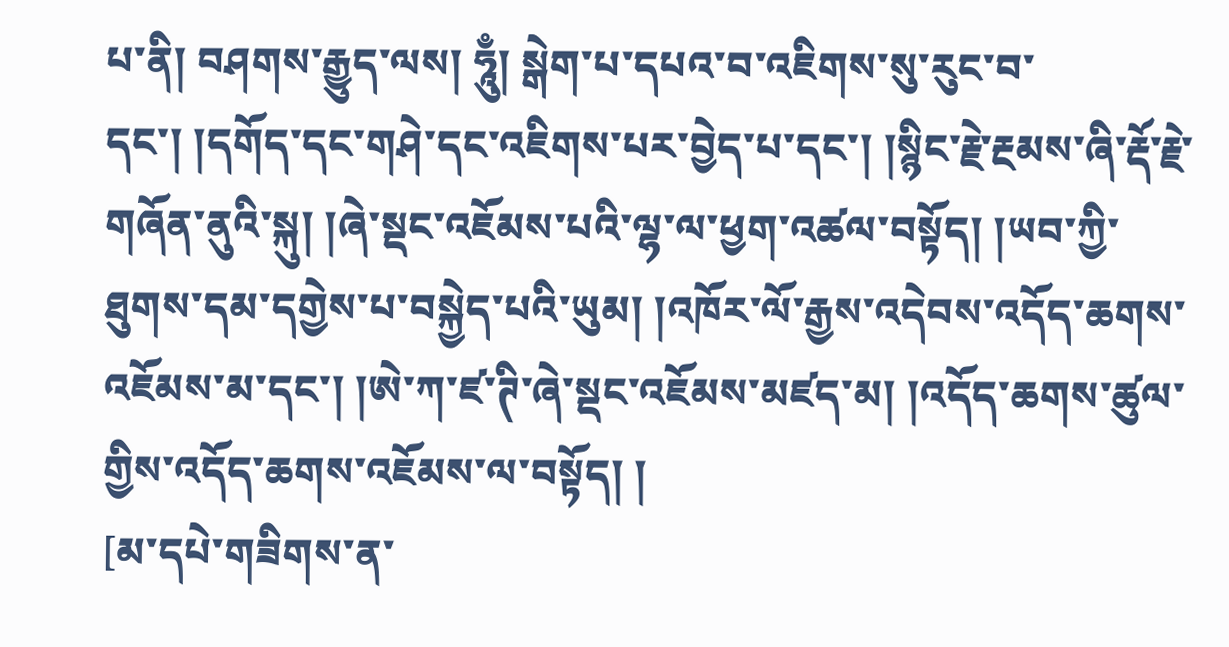པ་ནི། བཤགས་རྒྱུད་ལས། ཧཱུྃ། སྒེག་པ་དཔའ་བ་འཇིགས་སུ་རུང་བ་དང་། །དགོད་དང་གཤེ་དང་འཇིགས་པར་བྱེད་པ་དང་། །སྙིང་རྗེ་རྔམས་ཞི་རྡོ་རྗེ་གཞོན་ནུའི་སྐུ། །ཞེ་སྡང་འཇོམས་པའི་ལྷ་ལ་ཕྱག་འཚལ་བསྟོད། །ཡབ་ཀྱི་ཐུགས་དམ་དགྱེས་པ་བསྐྱེད་པའི་ཡུམ། །འཁོར་ལོ་རྒྱས་འདེབས་འདོད་ཆགས་འཇོམས་མ་དང་། །ཨེ་ཀ་ཛ་ཊི་ཞེ་སྡང་འཇོམས་མཛད་མ། །འདོད་ཆགས་ཚུལ་གྱིས་འདོད་ཆགས་འཇོམས་ལ་བསྟོད། །
[མ་དཔེ་གཟིགས་ན་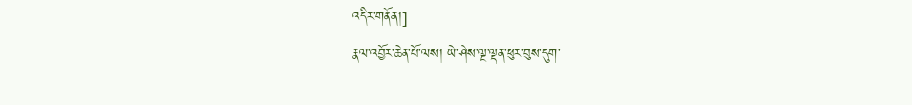འདིར་གནོན།]
རྣལ་འབྱོར་ཆེན་པོ་ལས། ཡེ་ཤེས་ལྔ་ལྡན་ཕུར་བུས་དུག་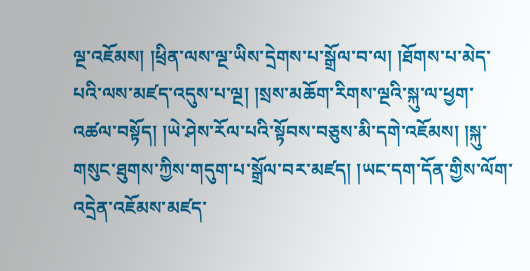ལྔ་འཇོམས། །ཕྲིན་ལས་ལྔ་ཡིས་དྲེགས་པ་སྒྲོལ་བ་ལ། །ཐོགས་པ་མེད་པའི་ལས་མཛད་འདུས་པ་ལྔ། །སྲས་མཆོག་རིགས་ལྔའི་སྐུ་ལ་ཕྱག་འཚལ་བསྟོད། །ཡེ་ཤེས་རོལ་པའི་སྟོབས་བཅུས་མི་དགེ་འཇོམས། །སྐུ་གསུང་ཐུགས་ཀྱིས་གདུག་པ་སྒྲོལ་བར་མཛད། །ཡང་དག་དོན་གྱིས་ལོག་འདྲེན་འཇོམས་མཛད་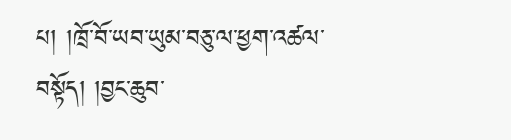པ། །ཁྲོ་བོ་ཡབ་ཡུམ་བཅུ་ལ་ཕྱག་འཚལ་བསྟོད། །བྱང་ཆུབ་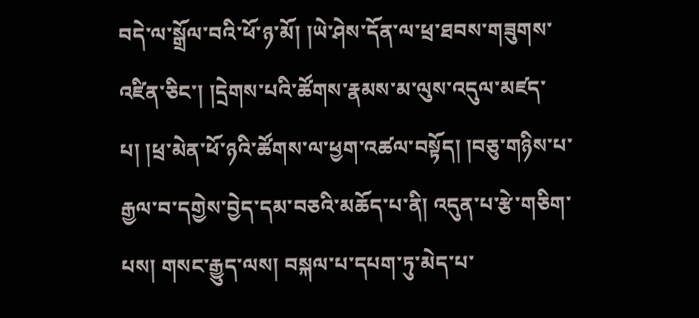བདེ་ལ་སྒྲོལ་བའི་ཕོ་ཉ་མོ། །ཡེ་ཤེས་དོན་ལ་ཕྲ་ཐབས་གཟུགས་འཛིན་ཅིང་། །དྲེགས་པའི་ཚོགས་རྣམས་མ་ལུས་འདུལ་མཛད་པ། །ཕྲ་མེན་ཕོ་ཉའི་ཚོགས་ལ་ཕྱག་འཚལ་བསྟོད། །བཅུ་གཉིས་པ་རྒྱལ་བ་དགྱེས་བྱེད་དམ་བཅའི་མཆོད་པ་ནི། འདུན་པ་རྩེ་གཅིག་པས། གསང་རྒྱུད་ལས། བསྐལ་པ་དཔག་ཏུ་མེད་པ་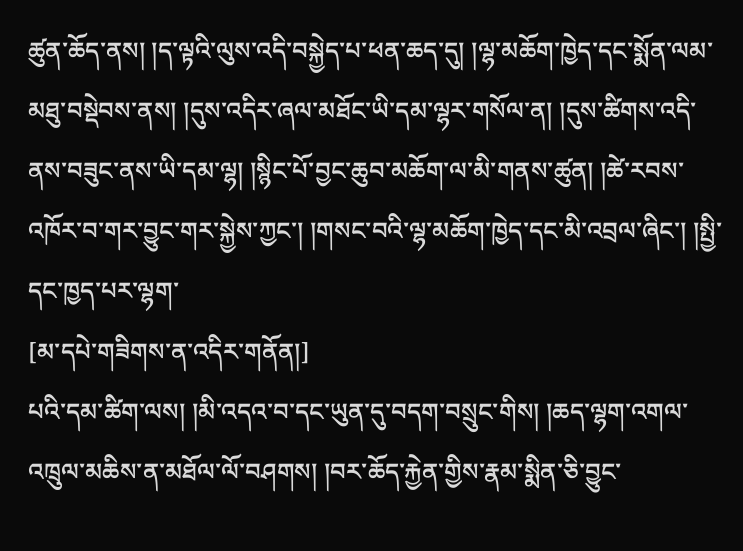ཚུན་ཆོད་ནས། །ད་ལྟའི་ལུས་འདི་བསྐྱེད་པ་ཕན་ཆད་དུ། །ལྷ་མཆོག་ཁྱེད་དང་སྨོན་ལམ་མཐུ་བསྡེབས་ནས། །དུས་འདིར་ཞལ་མཐོང་ཡི་དམ་ལྷར་གསོལ་ན། །དུས་ཚིགས་འདི་ནས་བཟུང་ནས་ཡི་དམ་ལྷ། །སྙིང་པོ་བྱང་ཆུབ་མཆོག་ལ་མི་གནས་ཚུན། །ཚེ་རབས་འཁོར་བ་གར་བྱུང་གར་སྐྱེས་ཀྱང་། །གསང་བའི་ལྷ་མཆོག་ཁྱེད་དང་མི་འབྲལ་ཞིང་། །སྤྱི་དང་ཁྱད་པར་ལྷག་
[མ་དཔེ་གཟིགས་ན་འདིར་གནོན།]
པའི་དམ་ཚིག་ལས། །མི་འདའ་བ་དང་ཡུན་དུ་བདག་བསྲུང་གིས། །ཆད་ལྷག་འགལ་འཁྲུལ་མཆིས་ན་མཐོལ་ལོ་བཤགས། །བར་ཆོད་རྐྱེན་གྱིས་རྣམ་སྨིན་ཅི་བྱུང་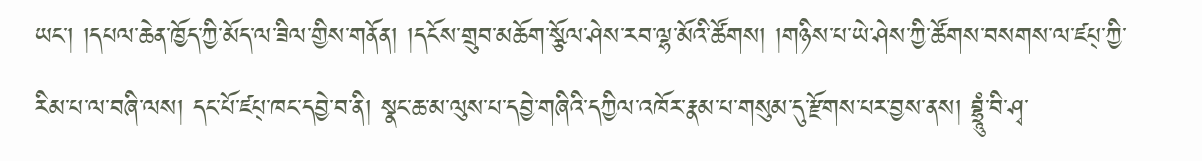ཡང་། །དཔལ་ཆེན་ཁྱོད་ཀྱི་མོད་ལ་ཟིལ་གྱིས་གནོན། །དངོས་གྲུབ་མཆོག་སྩོལ་ཤེས་རབ་ལྷ་མོའི་ཚོགས། །གཉིས་པ་ཡེ་ཤེས་ཀྱི་ཚོགས་བསགས་ལ་ཛཔ྄་ཀྱི་རིམ་པ་ལ་བཞི་ལས། དང་པོ་ཛཔ྄་ཁང་དབྱེ་བ་ནི། སྣང་ཆ་མ་ལུས་པ་དབྱེ་གཞིའི་དཀྱིལ་འཁོར་རྣམ་པ་གསུམ་དུ་རྫོགས་པར་བྱས་ནས། བྷྲཱུཾ་བི་ཤྭ་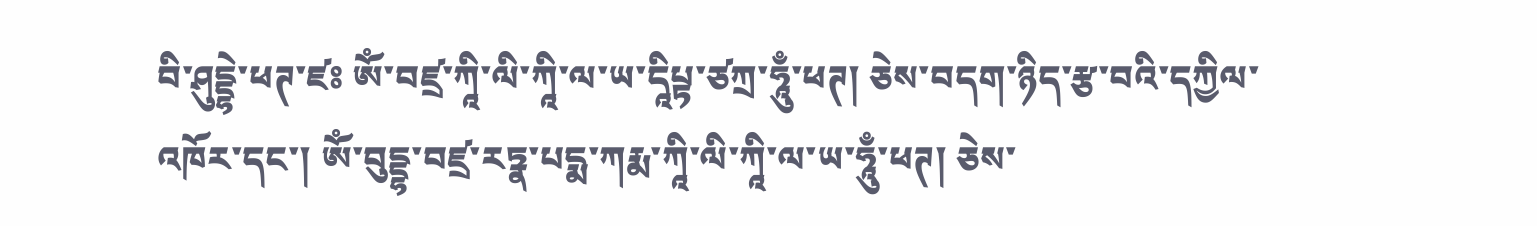བི་ཤུདྡྷེ་ཕཊ་ཛཿ ཨོཾ་བཛྲ་ཀཱི་ལི་ཀཱི་ལ་ཡ་དཱིཔྟ་ཙཀྲ་ཧཱུྃ་ཕཊ། ཅེས་བདག་ཉིད་རྩ་བའི་དཀྱིལ་འཁོར་དང་། ཨོཾ་བུདྡྷ་བཛྲ་རཏྣ་པདྨ་ཀརྨ་ཀཱི་ལི་ཀཱི་ལ་ཡ་ཧཱུྃ་ཕཊ། ཅེས་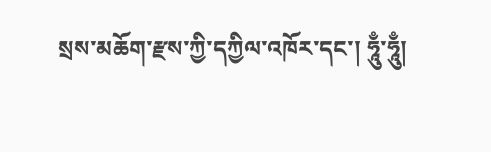སྲས་མཆོག་རྫས་ཀྱི་དཀྱིལ་འཁོར་དང་། ཧཱུྃ་ཧཱུྃ།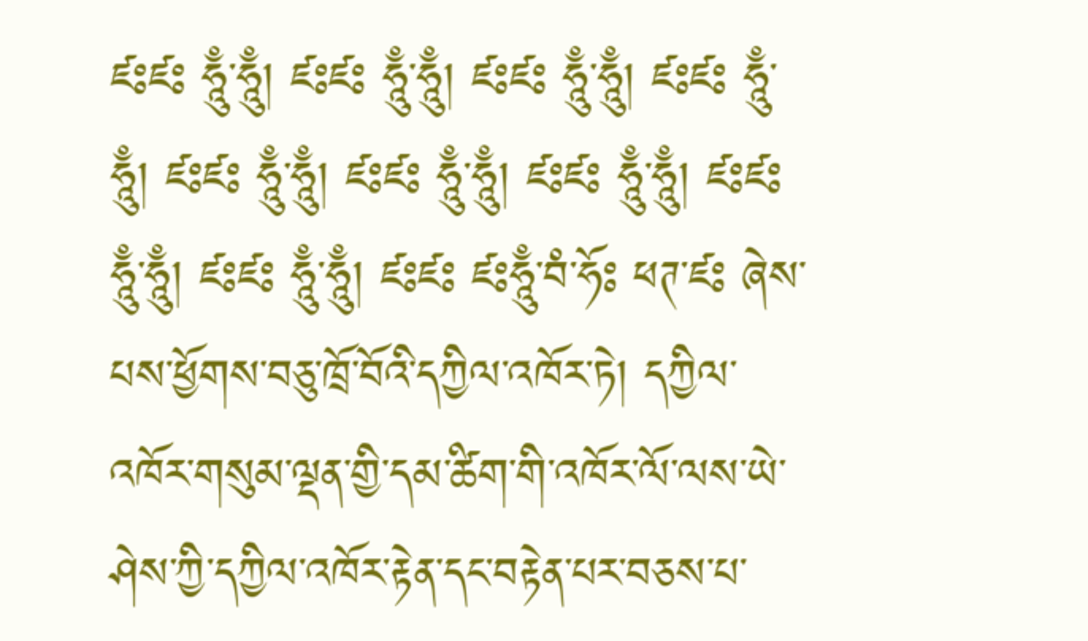ཛཿཛཿ ཧཱུྃ་ཧཱུྃ། ཛཿཛཿ ཧཱུྃ་ཧཱུྃ། ཛཿཛཿ ཧཱུྃ་ཧཱུྃ། ཛཿཛཿ ཧཱུྃ་ཧཱུྃ། ཛཿཛཿ ཧཱུྃ་ཧཱུྃ། ཛཿཛཿ ཧཱུྃ་ཧཱུྃ། ཛཿཛཿ ཧཱུྃ་ཧཱུྃ། ཛཿཛཿ ཧཱུྃ་ཧཱུྃ། ཛཿཛཿ ཧཱུྃ་ཧཱུྃ། ཛཿཛཿ ཛཿཧཱུྃ་བཾ་ཧོཿ ཕཊ་ཛཿ ཞེས་པས་ཕྱོགས་བཅུ་ཁྲོ་བོའི་དཀྱིལ་འཁོར་ཏེ། དཀྱིལ་འཁོར་གསུམ་ལྡན་གྱི་དམ་ཚིག་གི་འཁོར་ལོ་ལས་ཡེ་ཤེས་ཀྱི་དཀྱིལ་འཁོར་རྟེན་དང་བརྟེན་པར་བཅས་པ་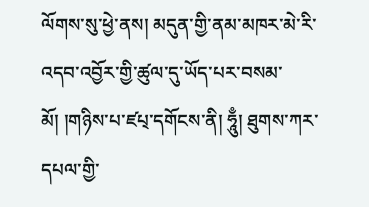ལོགས་སུ་ཕྱེ་ནས། མདུན་གྱི་ནམ་མཁར་མེ་རི་འདབ་འབྱོར་གྱི་ཚུལ་དུ་ཡོད་པར་བསམ་མོ། །གཉིས་པ་ཛཔ྄་དགོངས་ནི། ཧཱུྃ། ཐུགས་ཀར་དཔལ་གྱི་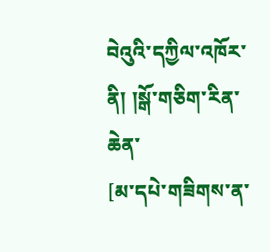བེའུའི་དཀྱིལ་འཁོར་ནི། །སྒོ་གཅིག་རིན་ཆེན་
[མ་དཔེ་གཟིགས་ན་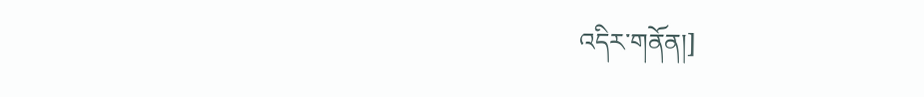འདིར་གནོན།]